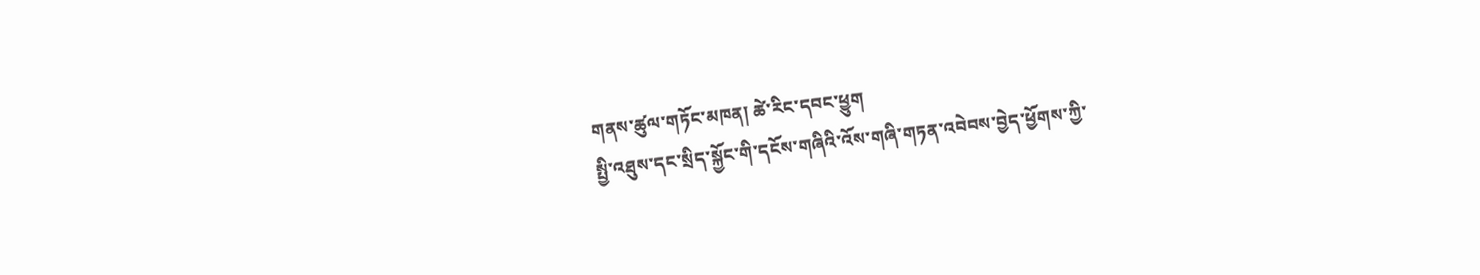གནས་ཚུལ་གཏོང་མཁན། ཚེ་རིང་དབང་ཕྱུག
སྤྱི་འཐུས་དང་སྲིད་སྐྱོང་གི་དངོས་གཞིའི་འོས་གཞི་གཏན་འབེབས་བྱེད་ཕྱོགས་ཀྱི་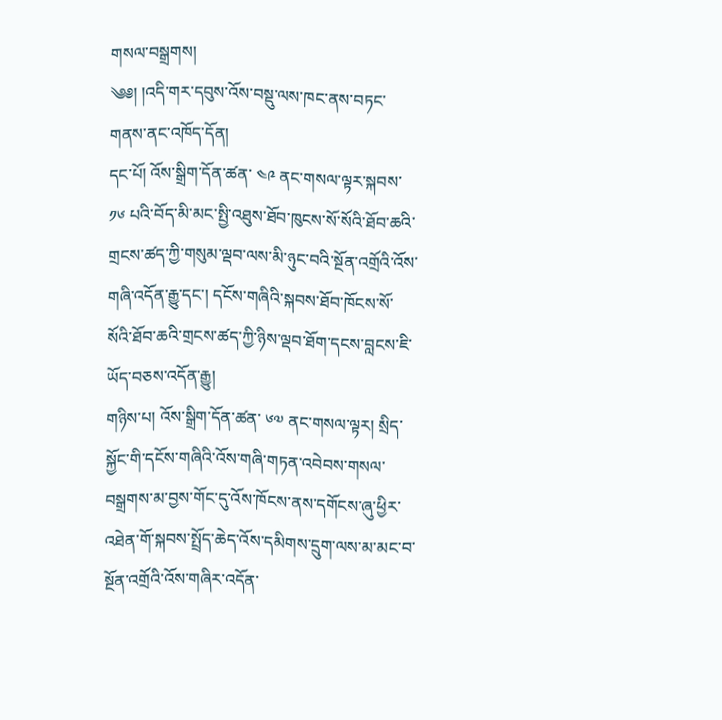གསལ་བསྒྲགས།
༄༅། །འདི་གར་དབུས་འོས་བསྡུ་ལས་ཁང་ནས་བཏང་གནས་ནང་འཁོད་དོན།
དང་པོ། འོས་སྒྲིག་དོན་ཚན་ ༤༩ ནང་གསལ་ལྟར་སྐབས་ ༡༦ པའི་བོད་མི་མང་སྤྱི་འཐུས་ཐོབ་ཁུངས་སོ་སོའི་ཐོབ་ཆའི་གྲངས་ཚད་ཀྱི་གསུམ་ལྡབ་ལས་མི་ཉུང་བའི་སྔོན་འགྲོའི་འོས་གཞི་འདོན་རྒྱུ་དང་། དངོས་གཞིའི་སྐབས་ཐོབ་ཁོངས་སོ་སོའི་ཐོབ་ཆའི་གྲངས་ཚད་ཀྱི་ཉིས་ལྡབ་ཐོག་དངས་བླངས་ཇི་ཡོད་བཅས་འདོན་རྒྱུ།
གཉིས་པ། འོས་སྒྲིག་དོན་ཚན་ ༦༧ ནང་གསལ་ལྟར། སྲིད་སྐྱོང་གི་དངོས་གཞིའི་འོས་གཞི་གཏན་འབེབས་གསལ་བསྒྲགས་མ་བྱས་གོང་དུ་འོས་ཁོངས་ནས་དགོངས་ཞུ་ཕྱིར་འཐེན་གོ་སྐབས་སྤྲོད་ཆེད་འོས་དམིགས་དྲུག་ལས་མ་མང་བ་སྔོན་འགྲོའི་འོས་གཞིར་འདོན་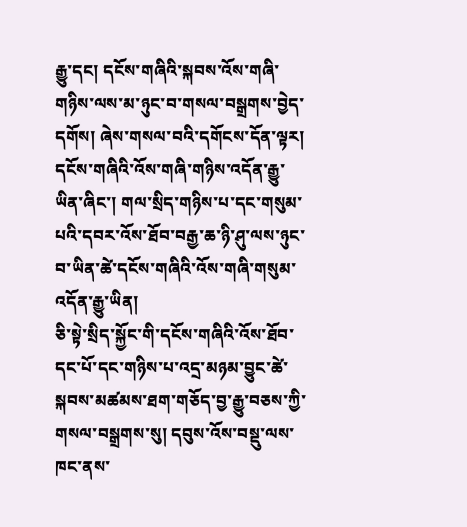རྒྱུ་དང། དངོས་གཞིའི་སྐབས་འོས་གཞི་གཉིས་ལས་མ་ཉུང་བ་གསལ་བསྒྲགས་བྱེད་དགོས། ཞེས་གསལ་བའི་དགོངས་དོན་ལྟར། དངོས་གཞིའི་འོས་གཞི་གཉིས་འདོན་རྒྱུ་ཡིན་ཞིང་། གལ་སྲིད་གཉིས་པ་དང་གསུམ་པའི་དབར་འོས་ཐོབ་བརྒྱ་ཆ་ཉི་ཤུ་ལས་ཉུང་བ་ཡིན་ཚེ་དངོས་གཞིའི་འོས་གཞི་གསུམ་འདོན་རྒྱུ་ཡིན།
ཅི་སྟེ་སྲིད་སྐྱོང་གི་དངོས་གཞིའི་འོས་ཐོབ་དང་པོ་དང་གཉིས་པ་འདྲ་མཉམ་བྱུང་ཚེ་སྐབས་མཚམས་ཐག་གཅོད་བྱ་རྒྱུ་བཅས་ཀྱི་གསལ་བསྒྲགས་སུ། དབུས་འོས་བསྡུ་ལས་ཁང་ནས་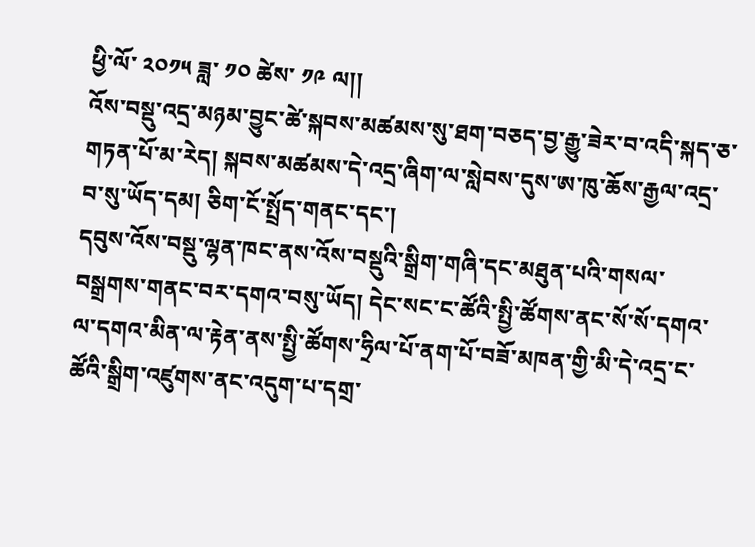ཕྱི་ལོ་ ༢༠༡༥ ཟླ་ ༡༠ ཚེས་ ༡༩ ལ།།
འོས་བསྡུ་འདྲ་མཉམ་བྱུང་ཚེ་སྐབས་མཚམས་སུ་ཐག་བཅད་བྱ་རྒྱུ་ཟེར་བ་འདི་སྐད་ཅ་གཏན་པོ་མ་རེད། སྐབས་མཚམས་དེ་འདྲ་ཞིག་ལ་སླེབས་དུས་ཨ་ཁུ་ཆོས་རྒྱལ་འདྲ་བ་སུ་ཡོད་དམ། ཅིག་ངོ་སྤྲོད་གནང་དང་།
དབུས་འོས་བསྡུ་ལྷན་ཁང་ནས་འོས་བསྡུའི་སྒྲིག་གཞི་དང་མཐུན་པའི་གསལ་བསྒྲགས་གནང་བར་དགའ་བསུ་ཡོད། དེང་སང་ང་ཚོའི་སྤྱི་ཚོགས་ནང་སོ་སོ་དགའ་ལ་དགའ་མིན་ལ་རྟེན་ནས་སྤྱི་ཚོགས་ཧྲིལ་པོ་ནག་པོ་བཟོ་མཁན་གྱི་མི་དེ་འདྲ་ང་ཚོའི་སྒྲིག་འཛུགས་ནང་འདུག་པ་དགྲ་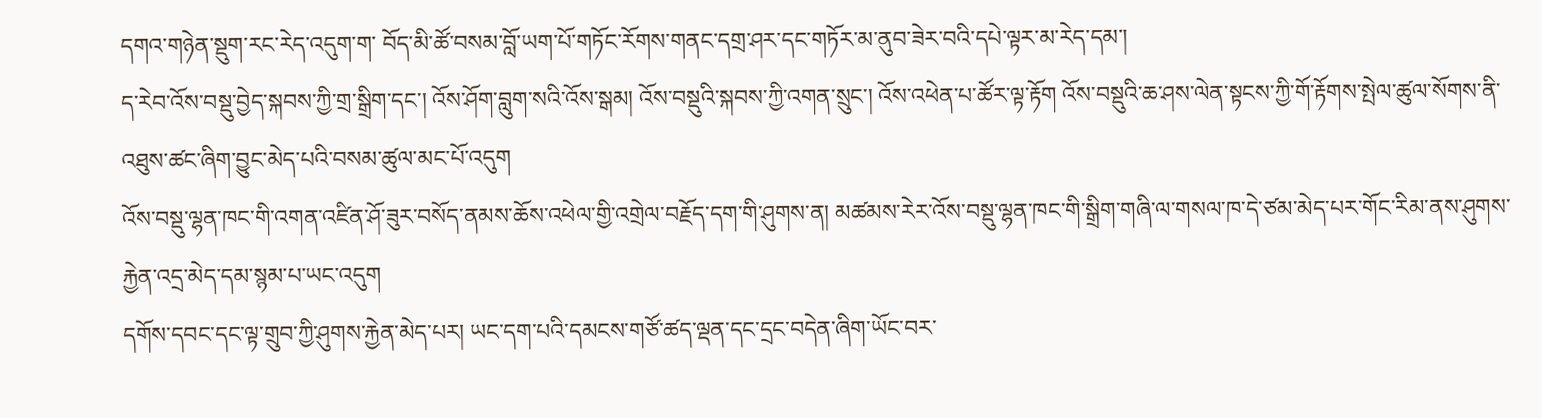དགའ་གཉེན་སྡུག་རང་རེད་འདུག་ག་ བོད་མི་ཚོ་བསམ་བློ་ཡག་པོ་གཏོང་རོགས་གནང་དགྲ་ཤར་དང་གཏོར་མ་ནུབ་ཟེར་བའི་དཔེ་ལྟར་མ་རེད་དམ་།
ད་རེབ་འོས་བསྡུ་བྱེད་སྐབས་ཀྱི་གྲ་སྒྲིག་དང་། འོས་ཤོག་བླུག་སའི་འོས་སྒམ། འོས་བསྡུའི་སྐབས་ཀྱི་འགན་སྲུང་། འོས་འཕེན་པ་ཚོར་ལྟ་རྟོག འོས་བསྡུའི་ཆ་ཤས་ལེན་སྟངས་ཀྱི་གོ་རྟོགས་སྤེལ་ཚུལ་སོགས་ནི་འཐུས་ཚང་ཞིག་བྱུང་མེད་པའི་བསམ་ཚུལ་མང་པོ་འདུག
འོས་བསྡུ་ལྷན་ཁང་གི་འགན་འཛིན་ཤོ་ཟུར་བསོད་ནམས་ཆོས་འཕེལ་གྱི་འགྲེལ་བརྗོད་དག་གི་ཤུགས་ན། མཚམས་རེར་འོས་བསྡུ་ལྷན་ཁང་གི་སྒྲིག་གཞི་ལ་གསལ་ཁ་དེ་ཙམ་མེད་པར་གོང་རིམ་ནས་ཤུགས་རྐྱེན་འདྲ་མེད་དམ་སྙམ་པ་ཡང་འདུག
དགོས་དབང་དང་ལྟ་གྲུབ་ཀྱི་ཤུགས་རྐྱེན་མེད་པར། ཡང་དག་པའི་དམངས་གཙོ་ཚད་ལྡན་དང་དྲང་བདེན་ཞིག་ཡོང་བར་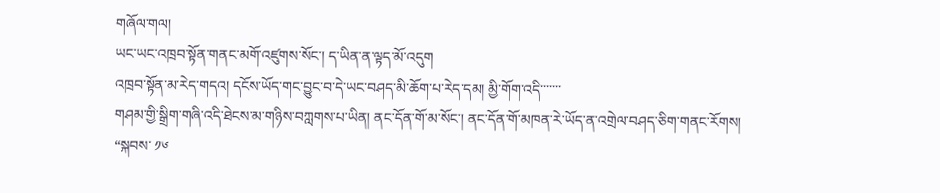གཞོལ་གལ།
ཡང་ཡང་འཁྲབ་སྟོན་གནང་མགོ་འཛུགས་སོང་། ད་ཡིན་ན་ལྟད་མོ་འདུག
འཁྲབ་སྟོན་མ་རེད་གདའ། དངོས་ཡོད་གང་བྱུང་བ་དེ་ཡང་བཤད་མི་ཆོག་པ་རེད་དམ། མྱི་གོག་འདི་་་་་་་
གཤམ་གྱི་སྒྲིག་གཞི་འདི་ཐེངས་མ་གཉིས་བཀླགས་པ་ཡིན། ནང་དོན་གོ་མ་སོང་། ནང་དོན་གོ་མཁན་རེ་ཡོད་ན་འགྲེལ་བཤད་ཅིག་གནང་རོགས།
“སྐབས་ ༡༦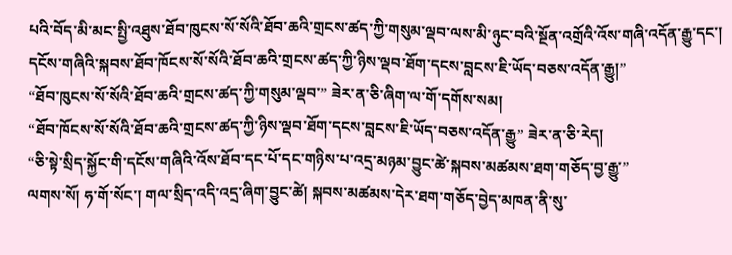པའི་བོད་མི་མང་སྤྱི་འཐུས་ཐོབ་ཁུངས་སོ་སོའི་ཐོབ་ཆའི་གྲངས་ཚད་ཀྱི་གསུམ་ལྡབ་ལས་མི་ཉུང་བའི་སྔོན་འགྲོའི་འོས་གཞི་འདོན་རྒྱུ་དང་། དངོས་གཞིའི་སྐབས་ཐོབ་ཁོངས་སོ་སོའི་ཐོབ་ཆའི་གྲངས་ཚད་ཀྱི་ཉིས་ལྡབ་ཐོག་དངས་བླངས་ཇི་ཡོད་བཅས་འདོན་རྒྱུ།”
“ཐོབ་ཁུངས་སོ་སོའི་ཐོབ་ཆའི་གྲངས་ཚད་ཀྱི་གསུམ་ལྡབ་” ཟེར་ན་ཅི་ཞིག་ལ་གོ་དགོས་སམ།
“ཐོབ་ཁོངས་སོ་སོའི་ཐོབ་ཆའི་གྲངས་ཚད་ཀྱི་ཉིས་ལྡབ་ཐོག་དངས་བླངས་ཇི་ཡོད་བཅས་འདོན་རྒྱུ” ཟེར་ན་ཅི་རེད།
“ཅི་སྟེ་སྲིད་སྐྱོང་གི་དངོས་གཞིའི་འོས་ཐོབ་དང་པོ་དང་གཉིས་པ་འདྲ་མཉམ་བྱུང་ཚེ་སྐབས་མཚམས་ཐག་གཅོད་བྱ་རྒྱུ་”
ལགས་སོ། ཧ་གོ་སོང་། གལ་སྲིད་འདི་འདྲ་ཞིག་བྱུང་ཚེ། སྐབས་མཚམས་དེར་ཐག་གཅོད་བྱེད་མཁན་ནི་སུ་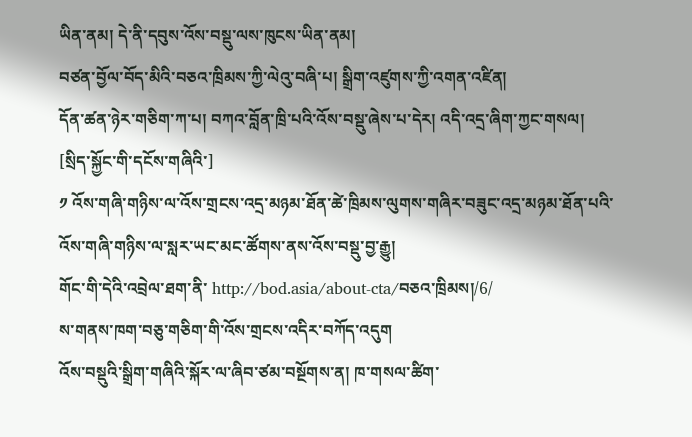ཡིན་ནམ། དེ་ནི་དབུས་འོས་བསྡུ་ལས་ཁུངས་ཡིན་ནམ།
བཙན་བྱོལ་བོད་མིའི་བཅའ་ཁྲིམས་ཀྱི་ལེའུ་བཞི་པ། སྒྲིག་འཛུགས་ཀྱི་འགན་འཛིན།
དོན་ཚན་ཉེར་གཅིག་ཀ་པ། བཀའ་བློན་ཁྲི་པའི་འོས་བསྡུ་ཞེས་པ་དེར། འདི་འདྲ་ཞིག་ཀྱང་གསལ།
[སྲིད་སྐྱོང་གི་དངོས་གཞིའི་]
༡ འོས་གཞི་གཉིས་ལ་འོས་གྲངས་འདྲ་མཉམ་ཐོན་ཚེ་ཁྲིམས་ལུགས་གཞིར་བཟུང་འདྲ་མཉམ་ཐོན་པའི་འོས་གཞི་གཉིས་ལ་སླར་ཡང་མང་ཚོགས་ནས་འོས་བསྡུ་བྱ་རྒྱུ།
གོང་གི་དེའི་འབྲེལ་ཐག་ནི་ http://bod.asia/about-cta/བཅའ་ཁྲིམས།/6/
ས་གནས་ཁག་བཅུ་གཅིག་གི་འོས་གྲངས་འདིར་བཀོད་འདུག
འོས་བསྡུའི་སྒྲིག་གཞིའི་སྐོར་ལ་ཞིབ་ཙམ་བསྔོགས་ན། ཁ་གསལ་ཚིག་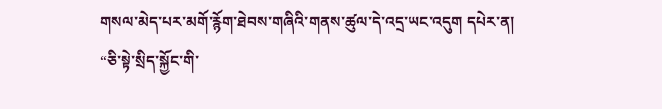གསལ་མེད་པར་མགོ་རྙོག་ཐེབས་གཞིའི་གནས་ཚུལ་དེ་འདྲ་ཡང་འདུག དཔེར་ན།
“ཅི་སྟེ་སྲིད་སྐྱོང་གི་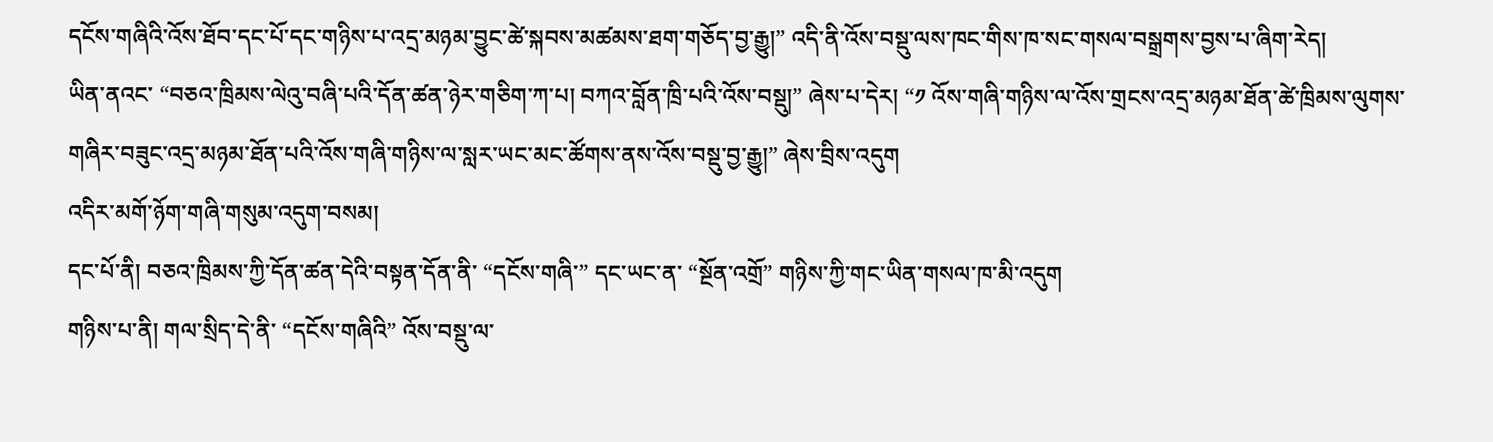དངོས་གཞིའི་འོས་ཐོབ་དང་པོ་དང་གཉིས་པ་འདྲ་མཉམ་བྱུང་ཚེ་སྐབས་མཚམས་ཐག་གཅོད་བྱ་རྒྱུ།” འདི་ནི་འོས་བསྡུ་ལས་ཁང་གིས་ཁ་སང་གསལ་བསྒྲགས་བྱས་པ་ཞིག་རེད།
ཡིན་ནའང་ “བཅའ་ཁྲིམས་ལེའུ་བཞི་པའི་དོན་ཚན་ཉེར་གཅིག་ཀ་པ། བཀའ་བློན་ཁྲི་པའི་འོས་བསྡུ།” ཞེས་པ་དེར། “༡ འོས་གཞི་གཉིས་ལ་འོས་གྲངས་འདྲ་མཉམ་ཐོན་ཚེ་ཁྲིམས་ལུགས་གཞིར་བཟུང་འདྲ་མཉམ་ཐོན་པའི་འོས་གཞི་གཉིས་ལ་སླར་ཡང་མང་ཚོགས་ནས་འོས་བསྡུ་བྱ་རྒྱུ།” ཞེས་བྲིས་འདུག
འདིར་མགོ་ཉོག་གཞི་གསུམ་འདུག་བསམ།
དང་པོ་ནི། བཅའ་ཁྲིམས་ཀྱི་དོན་ཚན་དེའི་བསྟན་དོན་ནི་ “དངོས་གཞི་” དང་ཡང་ན་ “སྔོན་འགྲོ” གཉིས་ཀྱི་གང་ཡིན་གསལ་ཁ་མི་འདུག
གཉིས་པ་ནི། གལ་སྲིད་དེ་ནི་ “དངོས་གཞིའི” འོས་བསྡུ་ལ་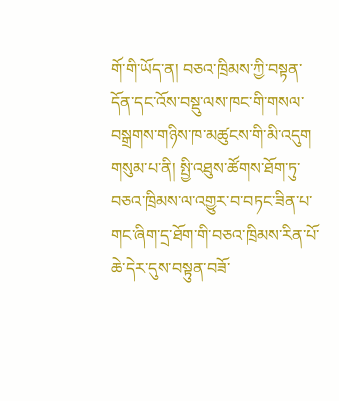གོ་གི་ཡོད་ན། བཅའ་ཁྲིམས་ཀྱི་བསྟན་དོན་དང་འོས་བསྡུ་ལས་ཁང་གི་གསལ་བསྒྲགས་གཉིས་ཁ་མཚུངས་གི་མི་འདུག
གསུམ་པ་ནི། སྤྱི་འཐུས་ཚོགས་ཐོག་ཏུ་བཅའ་ཁྲིམས་ལ་འགྱུར་བ་བཏང་ཟིན་པ་གང་ཞིག་དྲ་ཐོག་གི་བཅའ་ཁྲིམས་རིན་པོ་ཆེ་དེར་དུས་བསྟུན་བཟོ་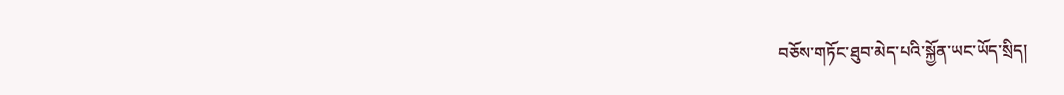བཅོས་གཏོང་ཐུབ་མེད་པའི་སྐྱོན་ཡང་ཡོད་སྲིད།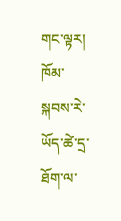གང་ལྟར། ཁོམ་སྐབས་རེ་ཡོད་ཚེ་དྲ་ཐོག་ལ་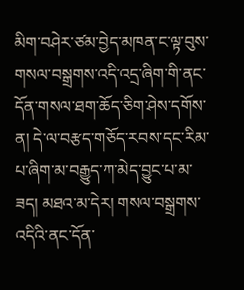མིག་བཤེར་ཙམ་བྱེད་མཁན་ང་ལྟ་བུས་གསལ་བསྒྲགས་འདི་འདྲ་ཞིག་གི་ནང་དོན་གསལ་ཐག་ཆོད་ཅིག་ཤེས་དགོས་ན། དེ་ལ་བརྩད་གཅོད་རབས་དང་རིམ་པ་ཞིག་མ་བརྒྱུད་ཀ་མེད་བྱུང་པ་མ་ཟད། མཐའ་མ་དེར། གསལ་བསྒྲགས་འདིའི་ནང་དོན་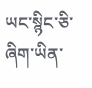ཡང་སྙིང་ཅི་ཞིག་ཡིན་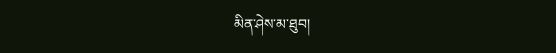མིན་ཤེས་མ་ཐུབ།